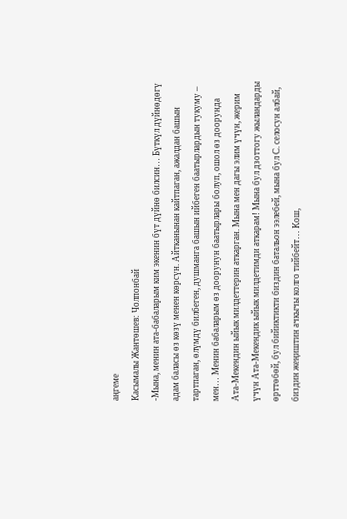аңгеме
Касымалы Жантөшев: Чолпонбай
-Мына, менин ата-бабаларым ким экенин бүт дүйнө билсин… Бүткүл дүйнөдөгү адам баласы өз көзү менен көрсүн. Айтканынан кайтпаган, ажалдан башын тартпаган, өлүмдү билбеген, душманга башын ийбеген баатырлардын тукуму – мен… Менин бабаларым өз доорунун баатырлары болуп, ошол өз доорунда Ата-Мекендин ыйык милдеттерин аткарган. Мына мен дагы элим үчүн, жерим үчүн Ата-Мекендик ыйык милдетимди аткарам! Мына бул дзоттогу жыландарды өрттөбөй, бул бийиктикти биздин батальон ээлебей, мына бул С. селосун албай, биздин жеңиштин ачкычы колго тийбейт… Кош,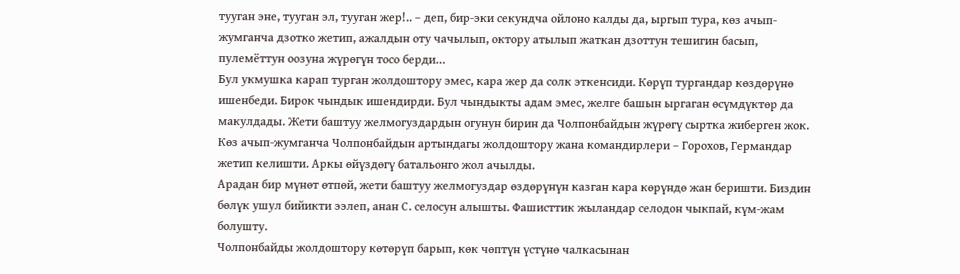тууган эне, тууган эл, тууган жер!.. – деп, бир-эки секундча ойлоно калды да, ыргып тура, көз ачып-жумганча дзотко жетип, ажалдын оту чачылып, октору атылып жаткан дзоттун тешигин басып, пулемёттун оозуна жүрөгүн тосо берди…
Бул укмушка карап турган жолдоштору эмес, кара жер да солк эткенсиди. Көрүп тургандар көздөрүнө ишенбеди. Бирок чындык ишендирди. Бул чындыкты адам эмес, желге башын ыргаган өсүмдүктөр да макулдады. Жети баштуу желмогуздардын огунун бирин да Чолпонбайдын жүрөгү сыртка жиберген жок.
Көз ачып-жумганча Чолпонбайдын артындагы жолдоштору жана командирлери – Горохов, Германдар жетип келишти. Аркы өйүздөгү батальонго жол ачылды.
Арадан бир мүнөт өтпөй, жети баштуу желмогуздар өздөрүнүн казган кара көрүндө жан беришти. Биздин бөлүк ушул бийикти ээлеп, анан С. селосун алышты. Фашисттик жыландар селодон чыкпай, күм-жам болушту.
Чолпонбайды жолдоштору көтөрүп барып, көк чөптүн үстүнө чалкасынан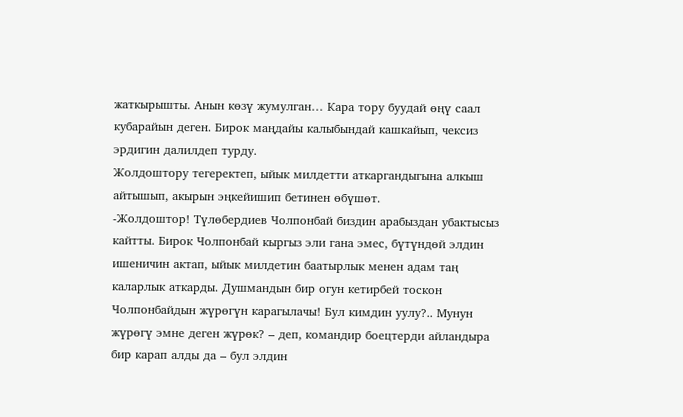жаткырышты. Анын көзү жумулган… Кара тору буудай өңү саал кубарайын деген. Бирок маңдайы калыбындай кашкайып, чексиз эрдигин далилдеп турду.
Жолдоштору тегеректеп, ыйык милдетти аткаргандыгына алкыш айтышып, акырын эңкейишип бетинен өбүшөт.
-Жолдоштор! Түлөбердиев Чолпонбай биздин арабыздан убактысыз кайтты. Бирок Чолпонбай кыргыз эли гана эмес, бүтүндөй элдин ишеничин актап, ыйык милдетин баатырлык менен адам таң каларлык аткарды. Душмандын бир огун кетирбей тоскон Чолпонбайдын жүрөгүн карагылачы! Бул кимдин уулу?.. Мунун жүрөгү эмне деген жүрөк? – деп, командир боецтерди айландыра бир карап алды да – бул элдин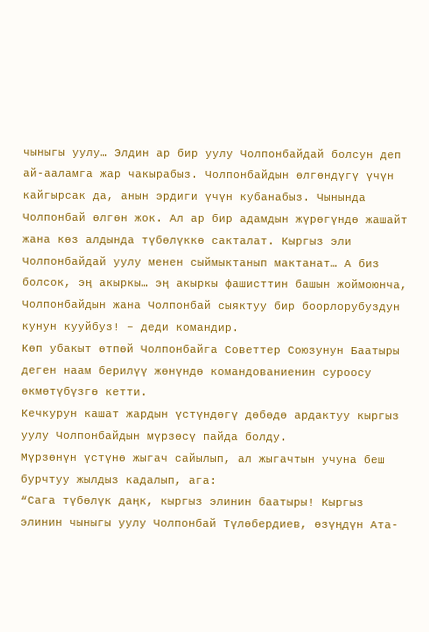чыныгы уулу… Элдин ар бир уулу Чолпонбайдай болсун деп ай-ааламга жар чакырабыз. Чолпонбайдын өлгөндүгү үчүн кайгырсак да, анын эрдиги үчүн кубанабыз. Чынында Чолпонбай өлгөн жок. Ал ар бир адамдын жүрөгүндө жашайт жана көз алдында түбөлүккө сакталат. Кыргыз эли Чолпонбайдай уулу менен сыймыктанып мактанат… А биз болсок, эң акыркы… эң акыркы фашисттин башын жоймоюнча, Чолпонбайдын жана Чолпонбай сыяктуу бир боорлорубуздун кунун кууйбуз! – деди командир.
Көп убакыт өтпөй Чолпонбайга Советтер Союзунун Баатыры деген наам берилүү жөнүндө командованиенин суроосу өкмөтүбүзгө кетти.
Кечкурун кашат жардын үстүндөгү дөбөдө ардактуу кыргыз уулу Чолпонбайдын мүрзөсү пайда болду.
Мүрзөнүн үстүнө жыгач сайылып, ал жыгачтын учуна беш бурчтуу жылдыз кадалып, ага:
“Сага түбөлүк даңк, кыргыз элинин баатыры! Кыргыз элинин чыныгы уулу Чолпонбай Түлөбердиев, өзүңдүн Ата-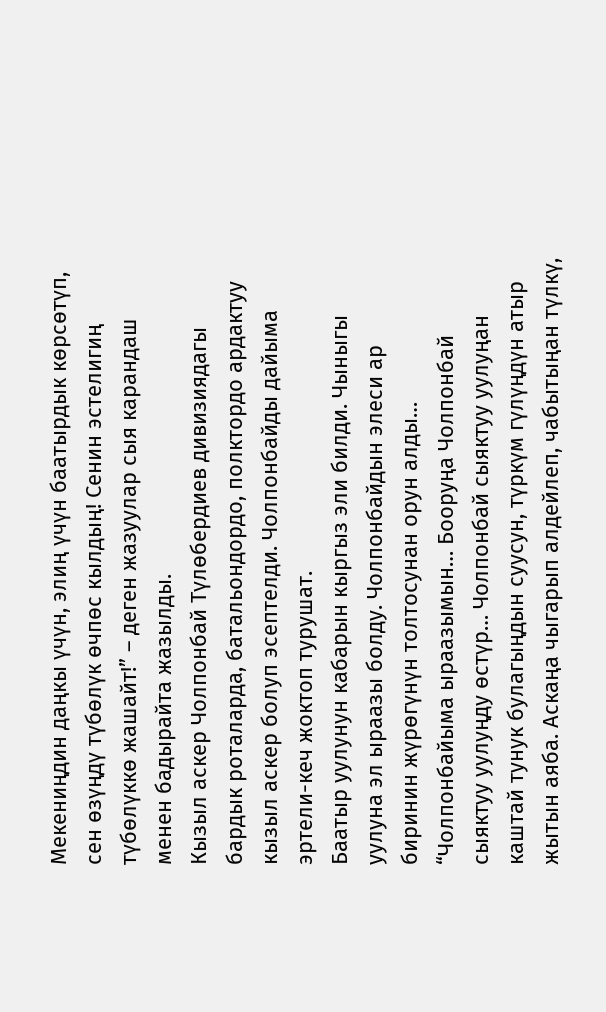Мекениңдин даңкы үчүн, элиң үчүн баатырдык көрсөтүп, сен өзүңдү түбөлүк өчпөс кылдың! Сенин эстелигиң түбөлүккө жашайт!” – деген жазуулар сыя карандаш менен бадырайта жазылды.
Кызыл аскер Чолпонбай Түлөбердиев дивизиядагы бардык роталарда, батальондордо, полктордо ардактуу кызыл аскер болуп эсептелди. Чолпонбайды дайыма эртели-кеч жоктоп турушат.
Баатыр уулунун кабарын кыргыз эли билди. Чыныгы уулуна эл ыраазы болду. Чолпонбайдын элеси ар биринин жүрөгүнүн толтосунан орун алды…
“Чолпонбайыма ыраазымын… Бооруңа Чолпонбай сыяктуу уулуңду өстүр… Чолпонбай сыяктуу уулуңан каштай тунук булагыңдын суусун, түркүм гүлүңдүн атыр жытын аяба. Аскаңа чыгарып алдейлеп, чабытыңан түлкү,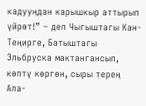кадууңдан карышкыр аттырып үйрөт!” – деп Чыгыштагы Кан-Теңирге, Батыштагы Эльбруска мактангансып, көптү көргөн, сыры терең Ала-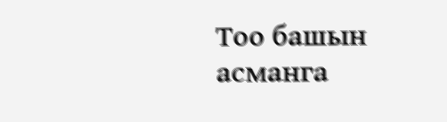Тоо башын асманга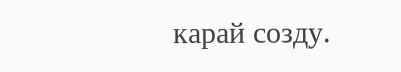карай созду.